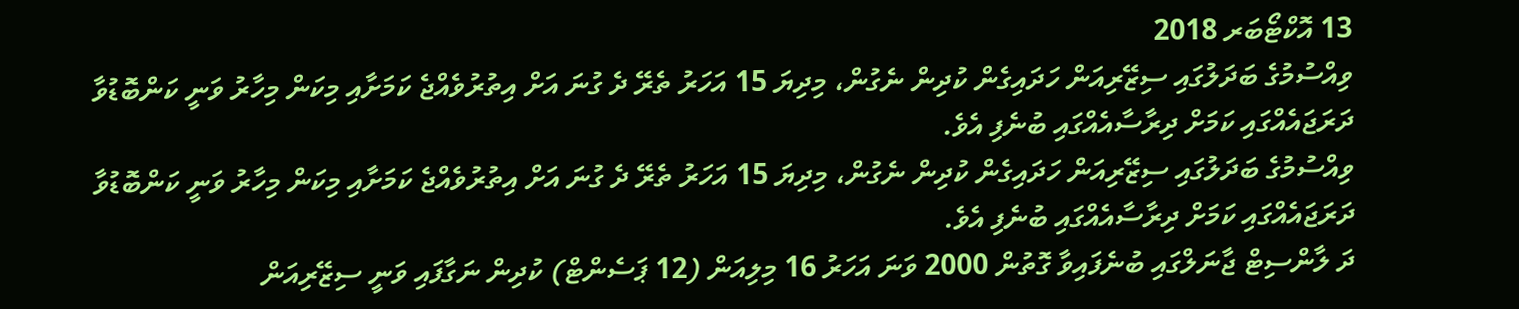13 އޮކްޓޯބަރ 2018
ވިއްސުމުގެ ބަދަލުގައި ސިޒޭރިއަން ހަދައިގެން ކުދިން ނެގުން، މިދިޔަ 15 އަހަރު ތެރޭ ދެ ގުނަ އަށް އިތުރުވެއްޖެ ކަމަށާއި މިކަން މިހާރު ވަނީ ކަންބޮޑުވާ ދަރަޖައެއްގައި ކަމަށް ދިރާސާއެއްގައި ބުނެފި އެވެ.
ވިއްސުމުގެ ބަދަލުގައި ސިޒޭރިއަން ހަދައިގެން ކުދިން ނެގުން، މިދިޔަ 15 އަހަރު ތެރޭ ދެ ގުނަ އަށް އިތުރުވެއްޖެ ކަމަށާއި މިކަން މިހާރު ވަނީ ކަންބޮޑުވާ ދަރަޖައެއްގައި ކަމަށް ދިރާސާއެއްގައި ބުނެފި އެވެ.
ދަ ލާންސިޓް ޖާނަލްގައި ބުނެފައިވާ ގޮތުން 2000 ވަނަ އަހަރު 16 މިލިއަން (12 ޕަސެންޓް) ކުދިން ނަގާފައި ވަނީ ސިޒޭރިއަން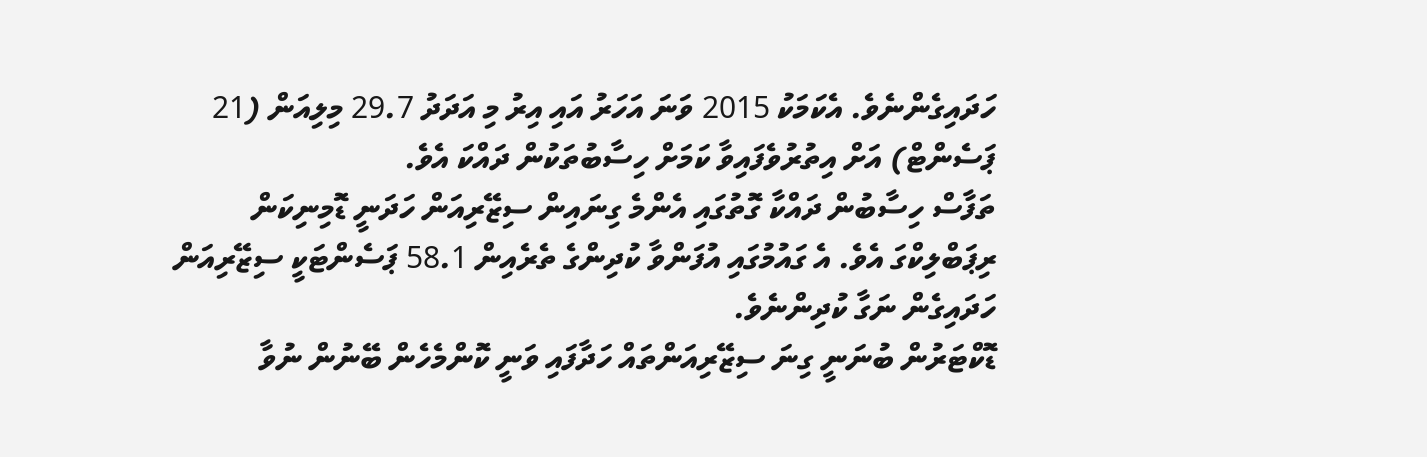ހަދައިގެންނެވެ. އެކަމަކު 2015 ވަނަ އަހަރު އައި އިރު މި އަދަދު 29.7 މިލިއަން (21 ޕަސެންޓް) އަށް އިތުރުވެފައިވާ ކަމަށް ހިސާބުތަކުން ދައްކަ އެވެ.
ތަފާސް ހިސާބުން ދައްކާ ގޮތުގައި އެންމެ ގިނައިން ސިޒޭރިއަން ހަދަނީ ޑޮމިނިކަން ރިޕަބްލިކްގަ އެވެ. އެ ގައުމުގައި އުފަންވާ ކުދިންގެ ތެރެއިން 58.1 ޕަސެންޓަކީ ސިޒޭރިއަން ހަދައިގެން ނަގާ ކުދިންނެވެ.
ޑޮކްޓަރުން ބުނަނީ ގިނަ ސިޒޭރިއަންތައް ހަދާފައި ވަނީ ކޮންމެހެން ބޭނުން ނުވާ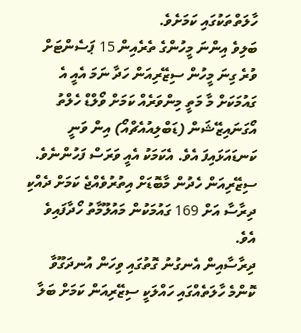ހާލަތްތަކުގައި ކަމަށެވެ.
ބަލިވެ އިންނަ މީހުންގެ ތެރެއިން 15 ޕަސެންޓަށް ވުރެ ގިނަ މީހުން ސިޒޭރިއަން ހަދާ ނަމަ އެއީ އެ ގައުމަކަށް މާ މަތީ މިންވަރެއް ކަމަށް ވޯލްޑް ހެލްތު އޯގަނައިޒޭޝަން (ޑަބްލިއުއެޗްއޯ) އިން ވަނީ ކަނޑައަޅައިފަ އެވެ. އެކަމަކު އެއީ ވަރަސް ފަހުންނެވެ.
ސިޒޭރިއަން ހެދުން މާބޮޑަށް އިތުރުވެއްޖެ ކަމަށް ދެއްކި ދިރާސާ އަށް 169 ގައުމަކުން މައުލޫމާތު ހޯދާފައިވެ އެވެ.
ދިރާސާއިން އެނގުނު ގޮތުގައި ވިހަން އުނދަގޫވާ ކޮންމެ ހާލަތެއްގައި ހައްލަކީ ސިޒޭރިއަން ކަމަށް ބަލާ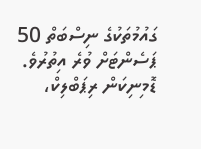ގައުމުތަކުގެ ނިސްބަތް 50 ޕަސެންޓަށް ވުރެ އިތުރުވެ.
ޑޮމިނިކަން ރިޕަބްލިކް،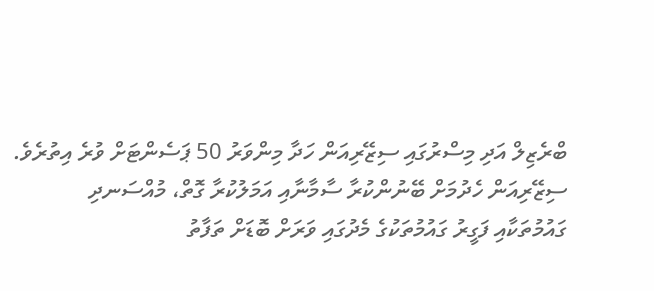ބްރެޒިލް އަދި މިސްރުގައި ސިޒޭރިއަން ހަދާ މިންވަރު 50 ޕަސެންޓަށް ވުރެ އިތުރެވެ.
ސިޒޭރިއަން ހެދުމަށް ބޭނުންކުރާ ސާމާނާއި އަމަލުކުރާ ގޮތް، މުއްސަނދި ގައުމުތަކާއި ފަގީރު ގައުމުތަކުގެ މެދުގައި ވަރަށް ބޮޑަށް ތަފާތު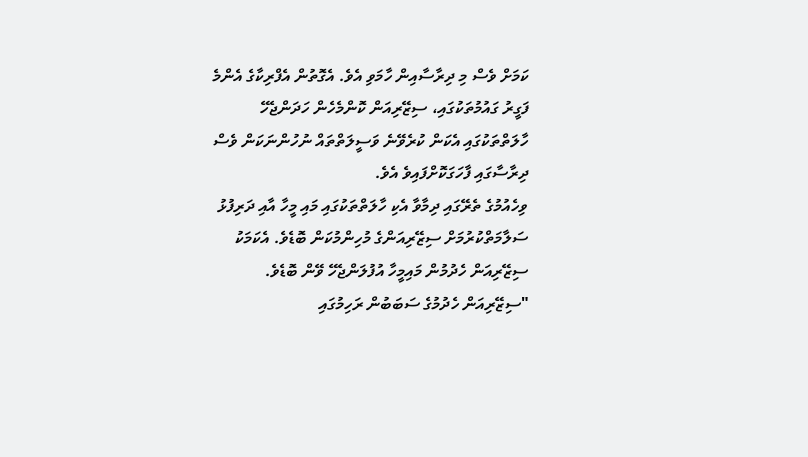ކަމަށް ވެސް މި ދިރާސާއިން ހާމަވި އެވެ. އެގޮތުން އެފްރިކާގެ އެންމެ ފަގީރު ގައުމުތަކުގައި، ސިޒޭރިއަން ކޮންމެހެން ހަދަންޖެހޭ ހާލަތްތަކުގައި އެކަން ކުރެވޭނެ ވަސީލަތްތައް ނުހުންނަކަން ވެސް ދިރާސާގައި ފާހަގަކޮށްފައިވެ އެވެ.
ވިހެއުމުގެ ތެރޭގައި ދިމާވާ އެކި ހާލަތްތަކުގައި މައި މީހާ އާއި ދަރިފުޅު ސަލާމަތްކުރުމަށް ސިޒޭރިއަންގެ މުހިންމުކަން ބޮޑެވެ. އެކަމަކު ސިޒޭރިއަން ހެދުމުން މައިމީހާ އުފުލަންޖެހޭ ވޭން ބޮޑެވެ.
"ސިޒޭރިއަން ހެދުމުގެ ސަބަބުން ރަހިމުގައި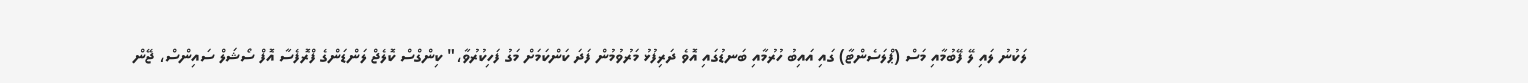ލަކުނު ލައި ލޭ ފޭބުމާއި މަސް (ޕްލަސެންޓާ) ގައި އައިބު ހުރުމާއި ބަނޑުގައި އޮވެ ދަރިފުޅު މަރުވުމުން ފަދަ ކަންކަމަށް މަގު ފަހިކުރުވާ،" ކިންގްސް ކޮލެޖް ލަންޑަންގެ ފްރޮފެސާ އޮފް ސޯޝަލް ސައިންސް، ޖޭން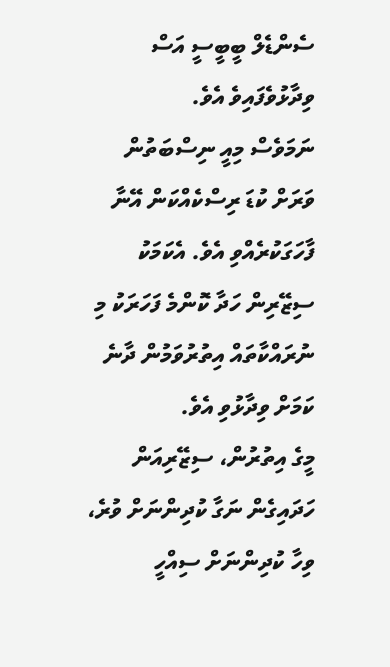ސެންޑެލް ބީބީސީ އަސް ވިދާޅުވެފައިވެ އެވެ.
ނަމަވެސް މިއީ ނިސްބަތުން ވަރަށް ކުޑަ ރިސްކެއްކަން އޭނާ ފާހަގަކުރެއްވި އެވެ. އެކަމަކު ސިޒޭރިން ހަދާ ކޮންމެ ފަހަރަކު މި ނުރައްކާތައް އިތުރުވަމުން ދާނެ ކަމަށް ވިދާޅުވި އެވެ.
މީގެ އިތުރުން، ސިޒޭރިއަން ހަދައިގެން ނަގާ ކުދިންނަށް ވުރެ، ވިހާ ކުދިންނަށް ސިއްހީ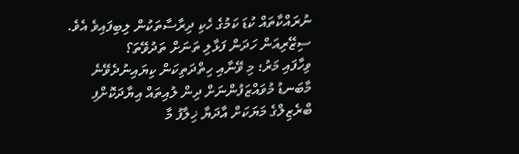ނުރައްކާތައް ކުޑަ ކަމުގެ ހެކި ދިރާސާތަކުން ލިބިފައިވެ އެވެ.
ސިޒޭރިއަން ހަދަން ފަޅާލި ތަނަށް ތަދުވޭތަ؟
ވިހާފައި މަރު؛ މި ވޭނާއި ހިތްދަތިކަން ކިޔައިނުދެވޭނެ
މާބަނޑު މުވައްޒަފުންނަށް ދިން ލުއިތައް އިޔާދަކޮށްފި
ބްރެޒިލްގެ މަޔަކަށް އާދަޔާ ޚިލާފު މާ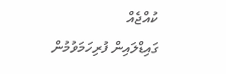ކުއްޖެއް
ގައިޑްލައިން ފުރިހަމަވުމުން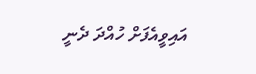އައިވީއެފަށް ހުއްދަ ދެނީ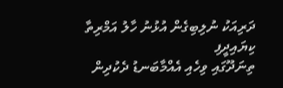ދަރިއަކު ނުލިބިގެން އުޅުނު ހާލު އަމްރިތާ ކިޔައިދީފި
ތިނަދޫގައި ވިހެއި އެއްމާބަނޑު ދެކުދިން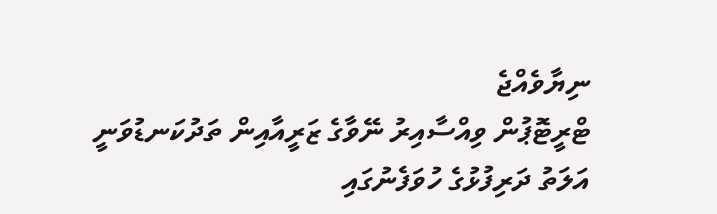ނިޔާވެއްޖެ
ޓްރީޓޮޕުން ވިއްސާއިރު ނޭވާގެ ޒަރީއާއިން ތަދުކަނޑުވަނީ
އަލަތު ދަރިފުޅުގެ ހުވަފެނުގައި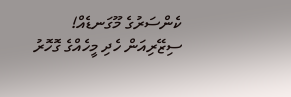ކެންސަރުގެ މޫގަނޑެއް!
ސިޒޭރިއަން ހެދި މީހެއްގެ ގޮހޮރު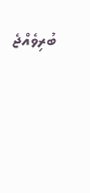ބުރިވެއްޖެ